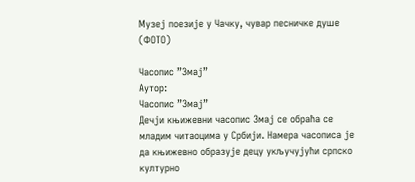Музеј поезије у Чачку, чувар песничке душе (ФОТО)

Часопис ”Змај”
Аутор:
Часопис ”Змај”
Дечји књижевни часопис Змај се обраћа се младим читаоцима у Србији. Намера часописа је да књижевно образује децу укључујући српско културно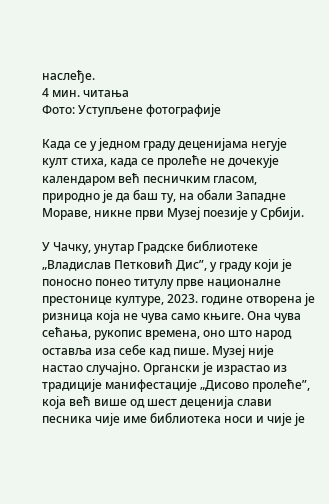наслеђе.
4 мин. читања
Фото: Уступљене фотографије

Када се у једном граду деценијама негује култ стиха, када се пролеће не дочекује календаром већ песничким гласом, природно је да баш ту, на обали Западне Мораве, никне први Музеј поезије у Србији.

У Чачку, унутар Градске библиотеке „Владислав Петковић Дис”, у граду који је поносно понео титулу прве националне престонице културе, 2023. године отворена је ризница која не чува само књиге. Она чува сећања, рукопис времена, оно што народ оставља иза себе кад пише. Музеј није настао случајно. Органски је израстао из традиције манифестације „Дисово пролеће”, која већ више од шест деценија слави песника чије име библиотека носи и чије је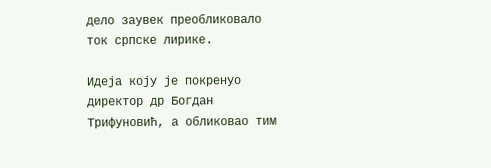дело заувек преобликовало ток српске лирике.

Идеја коју је покренуо директор др Богдан Трифуновић, а обликовао тим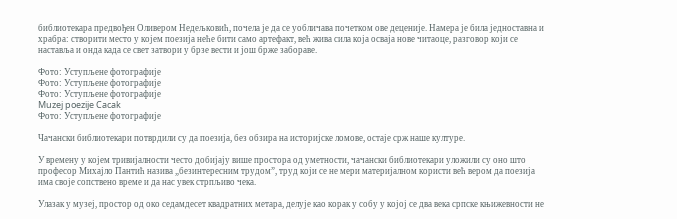библиотекара предвођен Оливером Недељковић, почела је да се уобличава почетком ове деценије. Намера је била једноставна и храбра: створити место у којем поезија неће бити само артефакт, већ жива сила која осваја нове читаоце, разговор који се наставља и онда када се свет затвори у брзе вести и још брже забораве.

Фото: Уступљене фотографије
Фото: Уступљене фотографије
Фото: Уступљене фотографије
Muzej poezije Cacak
Фото: Уступљене фотографије

Чачански библиотекари потврдили су да поезија, без обзира на историјске ломове, остаје срж наше културе.

У времену у којем тривијалности често добијају више простора од уметности, чачански библиотекари уложили су оно што професор Михајло Пантић назива „безинтересним трудом”, труд који се не мери материјалном користи већ вером да поезија има своје сопствено време и да нас увек стрпљиво чека.

Улазак у музеј, простор од око седамдесет квадратних метара, делује као корак у собу у којој се два века српске књижевности не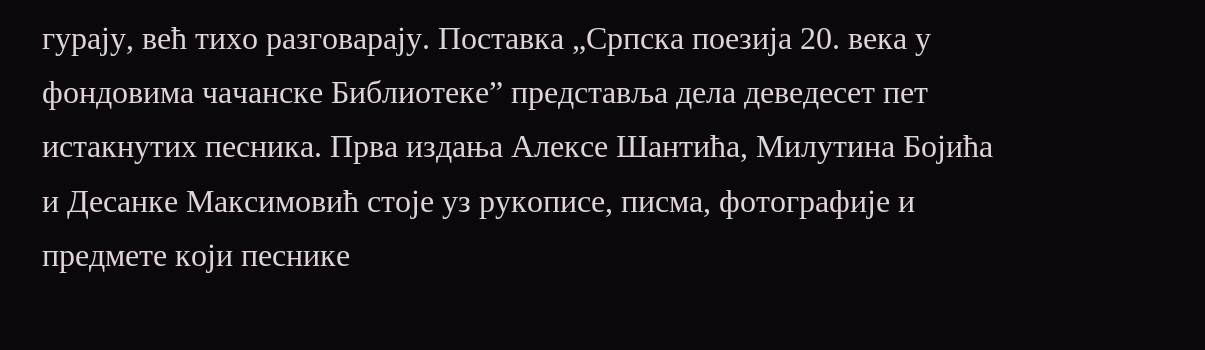гурају, већ тихо разговарају. Поставка „Српска поезија 20. века у фондовима чачанске Библиотеке” представља дела деведесет пет истакнутих песника. Прва издања Алексе Шантића, Милутина Бојића и Десанке Максимовић стоје уз рукописе, писма, фотографије и предмете који песнике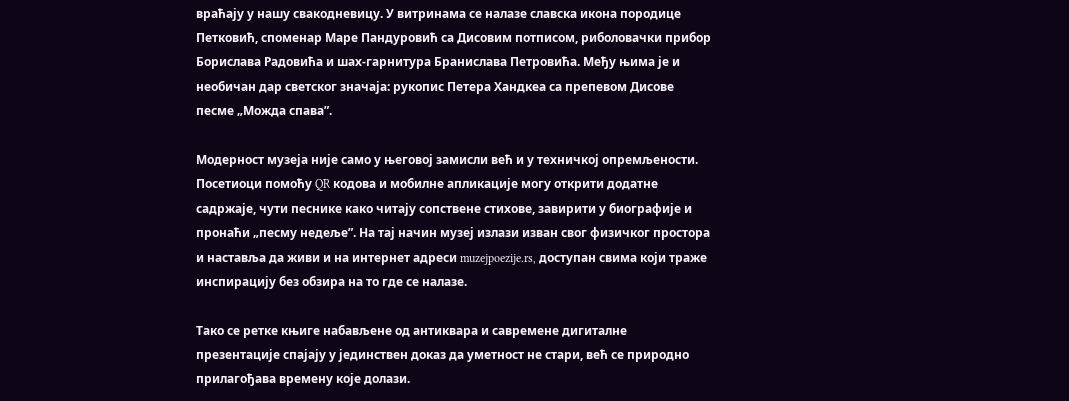враћају у нашу свакодневицу. У витринама се налазе славска икона породице Петковић, споменар Маре Пандуровић са Дисовим потписом, риболовачки прибор Борислава Радовића и шах-гарнитура Бранислава Петровића. Међу њима је и необичан дар светског значаја: рукопис Петера Хандкеа са препевом Дисове песме „Можда спава”.

Модерност музеја није само у његовој замисли већ и у техничкој опремљености. Посетиоци помоћу QR кодова и мобилне апликације могу открити додатне садржаје, чути песнике како читају сопствене стихове, завирити у биографије и пронаћи „песму недеље”. На тај начин музеј излази изван свог физичког простора и наставља да живи и на интернет адреси muzejpoezije.rs, доступан свима који траже инспирацију без обзира на то где се налазе.

Тако се ретке књиге набављене од антиквара и савремене дигиталне презентације спајају у јединствен доказ да уметност не стари, већ се природно прилагођава времену које долази.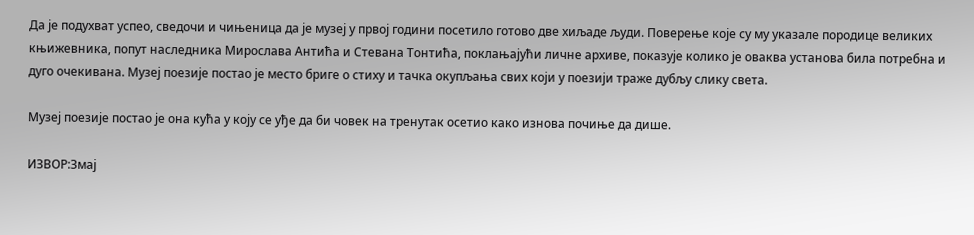Да је подухват успео, сведочи и чињеница да је музеј у првој години посетило готово две хиљаде људи. Поверење које су му указале породице великих књижевника, попут наследника Мирослава Антића и Стевана Тонтића, поклањајући личне архиве, показује колико је оваква установа била потребна и дуго очекивана. Музеј поезије постао је место бриге о стиху и тачка окупљања свих који у поезији траже дубљу слику света.

Музеј поезије постао је она кућа у коју се уђе да би човек на тренутак осетио како изнова почиње да дише.

ИЗВОР:Змај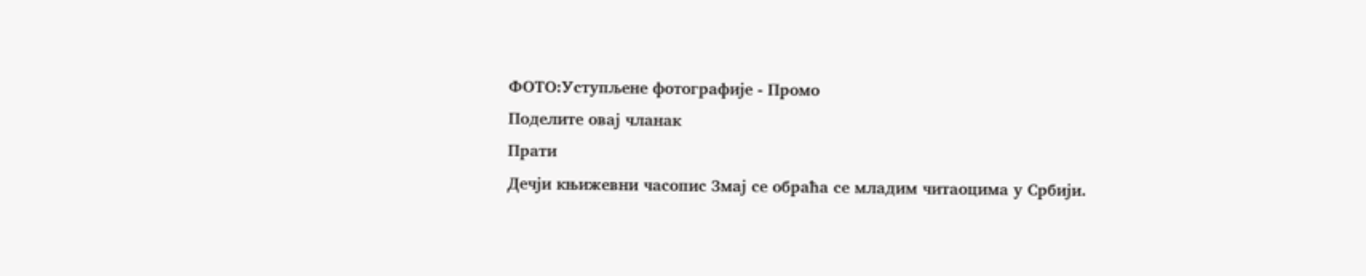ФОТО:Уступљене фотографије - Промо
Поделите овај чланак
Прати
Дечји књижевни часопис Змај се обраћа се младим читаоцима у Србији.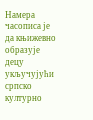Намера часописа је да књижевно образује децу укључујући српско културно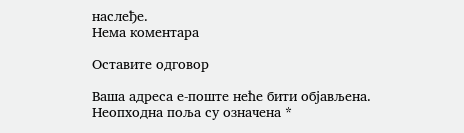наслеђе.
Нема коментара

Оставите одговор

Ваша адреса е-поште неће бити објављена. Неопходна поља су означена *